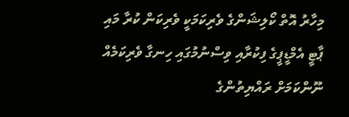މިހާރު އޮތް ކޯލިޝަންގެ ވެރިކަމަކީ ވެރިކަން ކުރާ މައި ޕާޓީ އެމްޑީޕީގެ ފިކުރާއި ވިސްނުމުގައި ހިނގާ ވެރިކަމެއް ނޫންކަމަށް ރައްޔިތުންގެ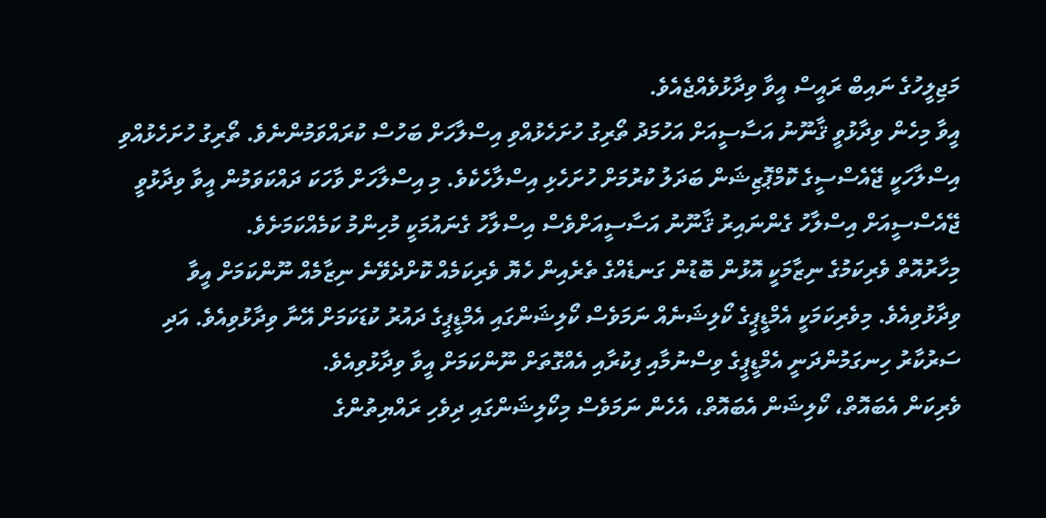މަޖިލީހުގެ ނައިބް ރައީސް އީވާ ވިދާޅުވެއްޖެއެވެ.
އީވާ މިހެން ވިދާޅުވީ ޤާނޫނު އަސާސީއަށް އަހުމަދު ތޯރިގު ހުށަހެޅުއްވި އިސްލާހަށް ބަހުސް ކުރައްވަމުންނެވެ. ތޯރިގު ހުށަހެޅުއްވި އިސްލާހަކީ ޖޭއެސްސީގެ ކޮމްޕޮޒިޝަން ބަދަލު ކުރުމަށް ހުށަހެޅި އިސްލާހެކެވެ. މި އިސްލާހަށް ވާހަކަ ދައްކަވަމުން އީވާ ވިދާޅުވީ ޖޭއެސްސީއަށް އިސްލާހު ގެންނައިރު ޤާނޫނު އަސާސީއަށްވެސް އިސްލާހު ގެނައުމަކީ މުހިންމު ކަމެއްކަމަށެވެ.
މިހާރުއޮތް ވެރިކަމުގެ ނިޒާމަކީ އޮޅުން ބޮޑުން ގަނޑެއްގެ ތެރެއިން ހެޔޮ ވެރިކަމެއް ކޮށްދެވޭނެ ނިޒާމެއް ނޫންކަމަށް އީވާ ވިދާޅުވިއެވެ. މިވެރިކަމަކީ އެމްޑީޕީގެ ކޯލިޝަނެއް ނަމަވެސް ކޯލިޝަންގައި އެމްޑީޕީގެ ދައުރު ކުޑަކަމަށް އޭނާ ވިދާޅުވިއެވެ. އަދި ސަރުކާރު ހިނގަމުންދަނީ އެމްޑީޕީގެ ވިސްނުމާއި ފިކުރާއި އެއްގޮތަށް ނޫންކަމަށް އީވާ ވިދާޅުވިއެވެ.
ވެރިކަން އެބައޮތް، ކޯލިޝަން އެބައޮތް، އެހެން ނަމަވެސް މިކޯލިޝަންގައި ދިވެހި ރައްޔިތުންގެ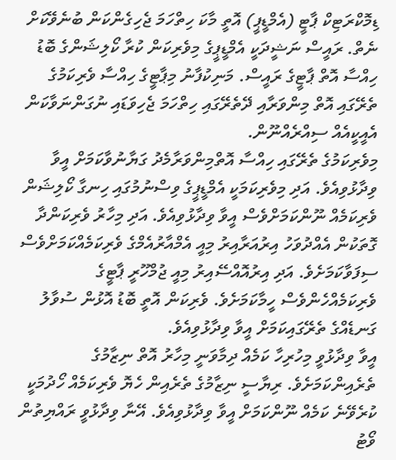ޑިމޮކްރަޓިކް ޕާޓީ (އެމްޑީޕީ) އޮތީ މާކަ ހިތްހަމަ ޖެހިގެންކަން ބުނެވޭކަށް ނެތް. ރައީސް ނަޝީދަކީ އެމްޑީޕީގެ މިވެރިކަން ކުރާ ކޯލިޝަންގެ ބޮޑު ހިއްސާ އޮތް ޕާޓީގެ ރައީސް. މަނިކުފާނު މިޕާޓީގެ ހިއްސާ ވެރިކަމުގެ ތެރޭގައި އޮތް މިންވަރާއި ދޭތެރޭގައި ހިތްހަމަ ޖެހިވަޑައި ނުގަންނަވާކަން އެއީކީއެއް ސިއްރެއްނޫން.
މިވެރިކަމުގެ ތެރޭގައި ހިއްސާ އޮތްމިންވަރާމެދު ގަޔާނުވާކަމަށް އީވާ ވިދާޅުވިއެވެ. އަދި މިވެރިކަމަކީ އެމްޑީޕީގެ ވިސްނުމުގައި ހިނގާ ކޯލިޝަން ވެރިކަމެއް ނޫންކަމަށްވެސް އީވާ ވިދާޅުވިއެވެ. އަދި މިހާރު ވެރިކަންދާ ގޮތަކުން އެއްދުވަހު އިރުއަރާއިރު މިއީ އެމްއާރުއެމްގެ ވެރިކަމެއްކަމަށްވެސް ސިފަވާކަމަށެވެ. އަދި އިރުއޮއްސޭއިރު މިއީ ޖުމްހޫރީ ޕާޓީގެ ވެރިކަމެއްހެންވެސް ހީމާކަމަށެވެ. ވެރިކަން އޮތީ ބޮޑު އޮޅުން ސުވާލު ގަނޑެއްގެ ތެރޭގައިކަމަށް އީވާ ވިދާޅުވިއެވެ.
އީވާ ވިދާޅުވީ މިހުރިހާ ކަމެއް ދިމާވަނީ މިހާރު އޮތް ނިޒާމުގެ ތެރެއިންކަމަށެވެ. ރިޔާސީ ނިޒާމުގެ ތެރެއިން ހެޔޮ ވެރިކަމެއް ހޯދުމަކީ ކުރެވޭނެ ކަމެއް ނޫންކަމަށް އީވާ ވިދާޅުވިއެވެ. އޭނާ ވިދާޅުވީ ރައްޔިތުން ވޯޓު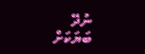ނުދޭ ބަޔަކަށް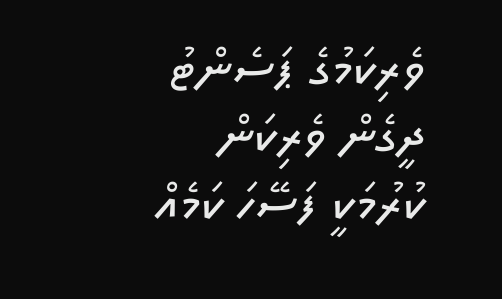ވެރިކަމުގެ ޕަސެންޓު ދީގެން ވެރިކަން ކުރުމަކީ ފަސޭހަ ކަމެއް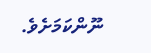ނޫންކަމަށެވެ.